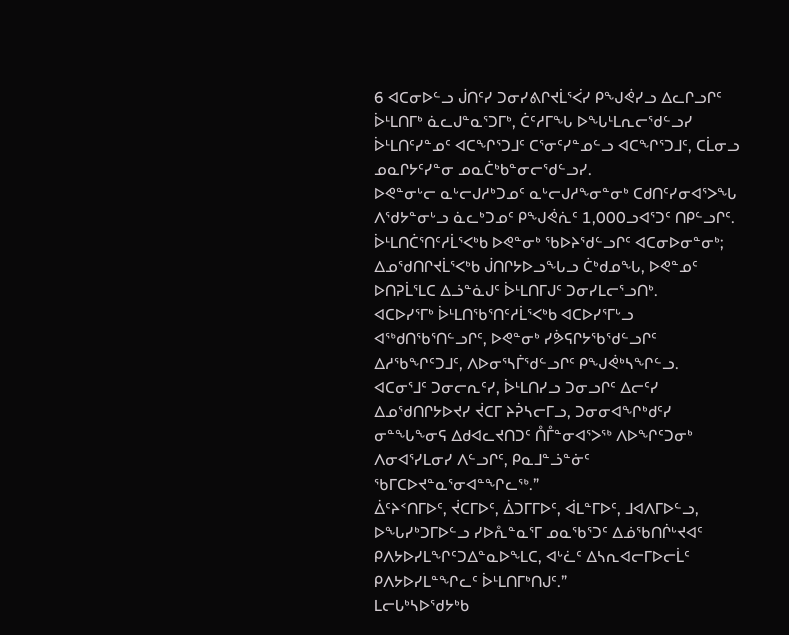6 ᐊᑕᓂᐅᓪᓗ ᒎᑎᑦᓯ ᑐᓂᓯᕕᒋᔪᒫᕐᐹᓯ ᑭᖑᕚᓯᓗ ᐃᓚᒋᓗᒋᑦ ᐆᒻᒪᑎᒥᒃ ᓈᓚᒍᓐᓇᕐᑐᒥᒃ, ᑖᑦᓱᒥᖓ ᐅᖓᒻᒪᕆᓕᖁᓪᓗᓯ ᐆᒻᒪᑎᑦᓯᓐᓄᑦ ᐊᑕᖏᕐᑐᒧᑦ ᑕᕐᓂᑦᓯᓐᓄᓪᓗ ᐊᑕᖏᕐᑐᒧᑦ, ᑕᒫᓂᓗ ᓄᓇᒋᔭᑦᓯᓐᓂ ᓄᓇᑖᒃᑲᓐᓂᓕᖁᓪᓗᓯ.
ᐅᕙᓐᓂᒡᓕ ᓇᒡᓕᒍᓱᒃᑐᓄᑦ ᓇᒡᓕᒍᓱᖕᓂᓐᓂᒃ ᑕᑯᑎᑦᓯᓂᐊᕐᐳᖓ ᐱᖁᔭᓐᓂᒡᓗ ᓈᓚᒃᑐᓄᑦ ᑭᖑᕚᕇᑦ 1,000ᓗᐊᕐᑐᑦ ᑎᑭᓪᓗᒋᑦ.
ᐆᒻᒪᑎᑖᕐᑎᑦᓱᒫᕐᐸᒃᑲ ᐅᕙᓐᓂᒃ ᖃᐅᔨᖁᓪᓗᒋᑦ ᐊᑕᓂᐅᓂᓐᓂᒃ; ᐃᓄᖁᑎᒋᔪᒫᕐᐸᒃᑲ ᒎᑎᒋᔭᐅᓗᖓᓗ ᑖᒃᑯᓄᖓ, ᐅᕙᓐᓄᑦ ᐅᑎᕈᒫᕐᒪᑕ ᐃᓘᓐᓈᒍᑦ ᐆᒻᒪᑎᒥᒍᑦ ᑐᓂᓯᒪᓕᕐᓗᑎᒃ.
ᐊᑕᐅᓯᕐᒥᒃ ᐆᒻᒪᑎᖃᕐᑎᑦᓱᒫᕐᐸᒃᑲ ᐊᑕᐅᓯᕐᒥᒡᓗ ᐊᖅᑯᑎᖃᕐᑎᓪᓗᒋᑦ, ᐅᕙᓐᓂᒃ ᓯᕘᕋᒋᔭᖃᖁᓪᓗᒋᑦ ᐃᓱᖃᖏᑦᑐᒧᑦ, ᐱᐅᓂᕐᓴᒦᖁᓪᓗᒋᑦ ᑭᖑᕚᒃᓴᖏᓪᓗ.
ᐊᑕᓂᕐᒧᑦ ᑐᓂᓕᕆᑦᓯ, ᐆᒻᒪᑎᓯᓗ ᑐᓂᓗᒋᑦ ᐃᓕᑦᓯ ᐃᓄᖁᑎᒋᔭᐅᔪᓯ ᔫᑕᒥ ᔨᕉᓴᓕᒥᓗ, ᑐᓂᓂᐊᖏᒃᑯᑦᓯ ᓂᓐᖓᖕᓂᕋ ᐃᑯᐊᓚᔪᑎᑐᑦ ᑍᒤᓐᓂᐊᕐᐳᖅ ᐱᐅᖏᑦᑐᓂᒃ ᐱᓂᐊᕐᓯᒪᓂᓯ ᐱᓪᓗᒋᑦ, ᑭᓇᒧᓐᓘᓐᓃᑦ ᖃᒥᑕᐅᔪᓐᓇᕐᓂᐊᓐᖏᓚᖅ.”
ᐄᑦᔨᑉᑎᒥᐅᑦ, ᔫᑕᒥᐅᑦ, ᐄᑐᒥᒥᐅᑦ, ᐋᒪᓐᒥᐅᑦ, ᒧᐊᐱᒥᐅᓪᓗ, ᐅᖓᓯᒃᑐᒥᐅᓪᓗ ᓯᐅᕅᓐᓇᕐᒥ ᓄᓇᖃᕐᑐᑦ ᐃᓅᖃᑎᒌᒡᔪᐊᑦ ᑭᐱᔭᐅᓯᒪᖏᑦᑐᐃᓐᓇᐅᖕᒪᑕ, ᐊᒡᓛᑦ ᐃᓴᕆᐊᓕᒥᐅᓕᒫᑦ ᑭᐱᔭᐅᓯᒪᓐᖏᓚᑦ ᐆᒻᒪᑎᒥᒃᑎᒍᑦ.”
ᒪᓕᒐᒃᓴᐅᖁᔭᒃᑲ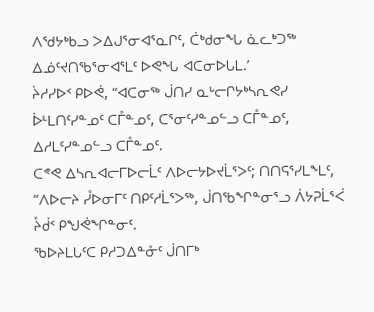ᐱᖁᔭᒃᑲᓗ ᐳᐃᒍᕐᓂᐊᕐᓇᒋᑦ, ᑖᒃᑯᓂᖓ ᓈᓚᒃᑐᖅ ᐃᓅᑦᔪᑎᖃᕐᓂᐊᕐᒪᑦ ᐅᕙᖓ ᐊᑕᓂᐅᒐᒪ.’
ᔩᓱᓯᐅᑉ ᑭᐅᕚ, “ᐊᑕᓂᖅ ᒎᑎᓯ ᓇᒡᓕᒋᔭᒃᓴᕆᕙᓯ ᐆᒻᒪᑎᑦᓯᓐᓄᑦ ᑕᒤᓐᓄᑦ, ᑕᕐᓂᑦᓯᓐᓄᓪᓗ ᑕᒤᓐᓄᑦ, ᐃᓱᒪᑦᓯᓐᓄᓪᓗ ᑕᒤᓐᓄᑦ.
ᑕᕝᕙ ᐃᓴᕆᐊᓕᒥᐅᓕᒫᑦ ᐱᐅᓕᔭᐅᔪᒫᕐᐳᑦ; ᑎᑎᕋᕐᓯᒪᖕᒪᑦ, “ᐱᐅᓕᔨ ᓮᐅᓂᒥᑦ ᑎᑭᑦᓱᒫᕐᐳᖅ, ᒎᑎᖃᖏᓐᓂᕐᓗ ᐲᔭᕈᒫᕐᐹ ᔧᑰᑉ ᑭᖑᕚᖏᓐᓂᑦ.
ᖃᐅᔨᒪᒐᑦᑕ ᑭᓱᑐᐃᓐᓁᑦ ᒎᑎᒥᒃ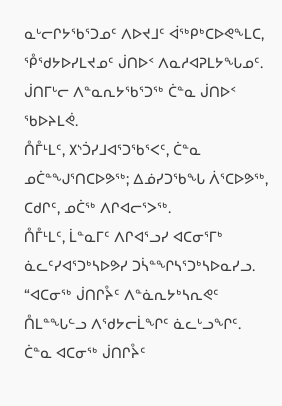ᓇᒡᓕᒋᔭᖃᕐᑐᓄᑦ ᐱᐅᔪᒧᑦ ᐋᖅᑭᒃᑕᐅᕙᖕᒪᑕ, ᕾᖁᔭᐅᓯᒪᔪᓄᑦ ᒎᑎᐅᑉ ᐱᓇᓱᐊᕈᒪᔭᖓᓄᑦ.
ᒎᑎᒥᒡᓕ ᐱᓐᓇᕆᔭᖃᕐᑐᖅ ᑖᓐᓇ ᒎᑎᐅᑉ ᖃᐅᔨᒪᕚ.
ᑍᒤᒻᒪᑦ, ᙭ᔅᑑᓯᒧᐊᕐᑐᖃᕐᐸᑦ, ᑖᓐᓇ ᓄᑖᓐᖑᕐᑎᑕᐅᕗᖅ; ᐃᓅᓯᑐᖃᖓ ᐲᕐᑕᐅᕗᖅ, ᑕᑯᒋᑦ, ᓄᑖᖅ ᐱᒋᐊᓕᕐᐳᖅ.
ᑍᒤᒻᒪᑦ, ᒫᓐᓇᒥᑦ ᐱᒋᐊᕐᓗᓯ ᐊᑕᓂᕐᒥᒃ ᓈᓚᑦᓯᐊᕐᑐᒃᓴᐅᕗᓯ ᑐᓵᓐᖏᓴᕐᑐᒃᓴᐅᓇᓯᓗ.
“ᐊᑕᓂᖅ ᒎᑎᒋᔧᑦ ᐱᓐᓈᕆᔭᒃᓴᕆᕙᑦ ᑍᒪᓐᖓᓪᓗ ᐱᖁᔭᓕᒫᖏᑦ ᓈᓚᒡᓗᖏᑦ.
ᑖᓐᓇ ᐊᑕᓂᖅ ᒎᑎᒋᔧᑦ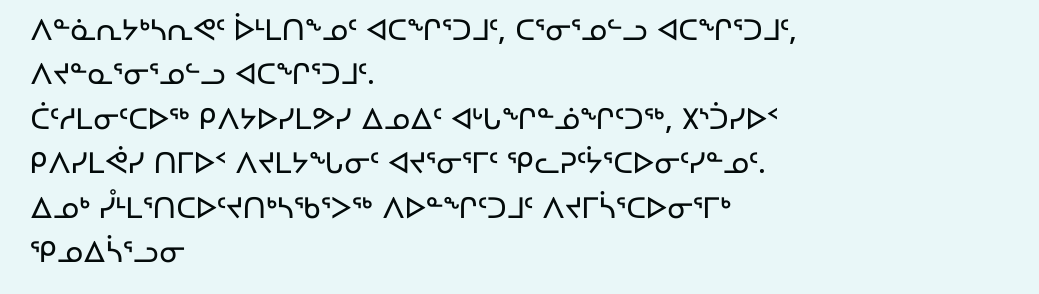ᐱᓐᓈᕆᔭᒃᓴᕆᕙᑦ ᐆᒻᒪᑎᖕᓄᑦ ᐊᑕᖏᕐᑐᒧᑦ, ᑕᕐᓂᕐᓄᓪᓗ ᐊᑕᖏᕐᑐᒧᑦ, ᐱᔪᓐᓇᕐᓂᕐᓄᓪᓗ ᐊᑕᖏᕐᑐᒧᑦ.
ᑖᑦᓱᒪᓂᑦᑕᐅᖅ ᑭᐱᔭᐅᓯᒪᕗᓯ ᐃᓄᐃᑦ ᐊᒡᒐᖏᓐᓅᖏᑦᑐᖅ, ᙭ᔅᑑᓯᐅᑉ ᑭᐱᓯᒪᕚᓯ ᑎᒥᐅᑉ ᐱᔪᒪᔭᖓᓂᑦ ᐊᔪᕐᓂᕐᒥᑦ ᕿᓚᕈᑦᔮᕐᑕᐅᓂᑦᓯᓐᓄᑦ.
ᐃᓄᒃ ᓮᒻᒪᕐᑎᑕᐅᑦᔪᑎᒃᓴᖃᕐᐳᖅ ᐱᐅᓐᖏᑦᑐᒧᑦ ᐱᔪᒥᓵᕐᑕᐅᓂᕐᒥᒃ ᕿᓄᐃᓵᕐᓗᓂ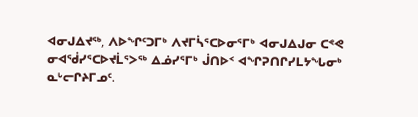ᐊᓂᒍᐃᔪᖅ, ᐱᐅᖏᑦᑐᒥᒃ ᐱᔪᒥᓵᕐᑕᐅᓂᕐᒥᒃ ᐊᓂᒍᐃᒍᓂ ᑕᕝᕙ ᓂᐊᖂᓯᕐᑕᐅᔪᒫᕐᐳᖅ ᐃᓅᓯᕐᒥᒃ ᒎᑎᐅᑉ ᐊᖏᕈᑎᒋᓯᒪᔭᖓᓂᒃ ᓇᒡᓕᒋᔨᒥᓄᑦ.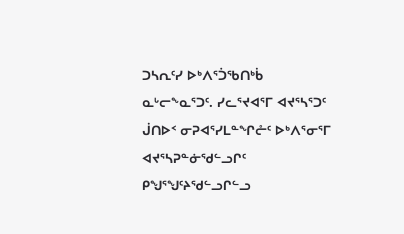ᑐᓴᕆᑦᓯ ᐅᒃᐱᕐᑑᖃᑎᒃᑳ ᓇᒡᓕᖕᓇᕐᑐᑦ. ᓯᓚᕐᔪᐊᕐᒥ ᐊᔪᕐᓴᕐᑐᑦ ᒎᑎᐅᑉ ᓂᕈᐊᕐᓯᒪᓐᖏᓔᑦ ᐅᒃᐱᕐᓂᕐᒥ ᐊᔪᕐᓴᕈᓐᓃᖁᓪᓗᒋᑦ ᑭᖑᕐᖑᑦᔨᖁᓪᓗᒋᓪᓗ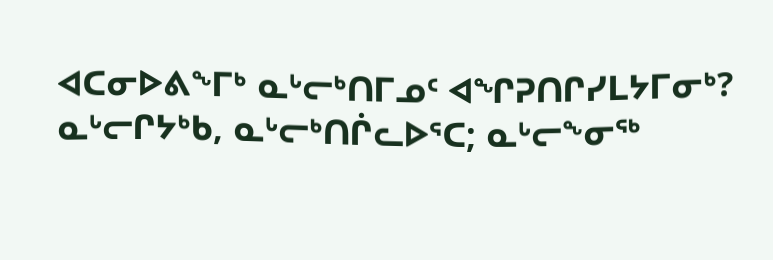ᐊᑕᓂᐅᕕᖕᒥᒃ ᓇᒡᓕᒃᑎᒥᓄᑦ ᐊᖏᕈᑎᒋᓯᒪᔭᒥᓂᒃ?
ᓇᒡᓕᒋᔭᒃᑲ, ᓇᒡᓕᒃᑎᒌᓚᐅᕐᑕ; ᓇᒡᓕᖕᓂᖅ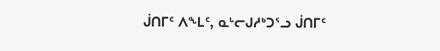ᒎᑎᒥᑦ ᐱᖕᒪᑦ, ᓇᒡᓕᒍᓱᒃᑐᕐᓗ ᒎᑎᒥᑦ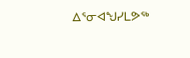ᐃᕐᓂᐊᖑᓯᒪᕗᖅ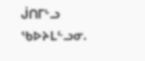ᒎᑎᒥᒡᓗ ᖃᐅᔨᒪᓪᓗᓂ.